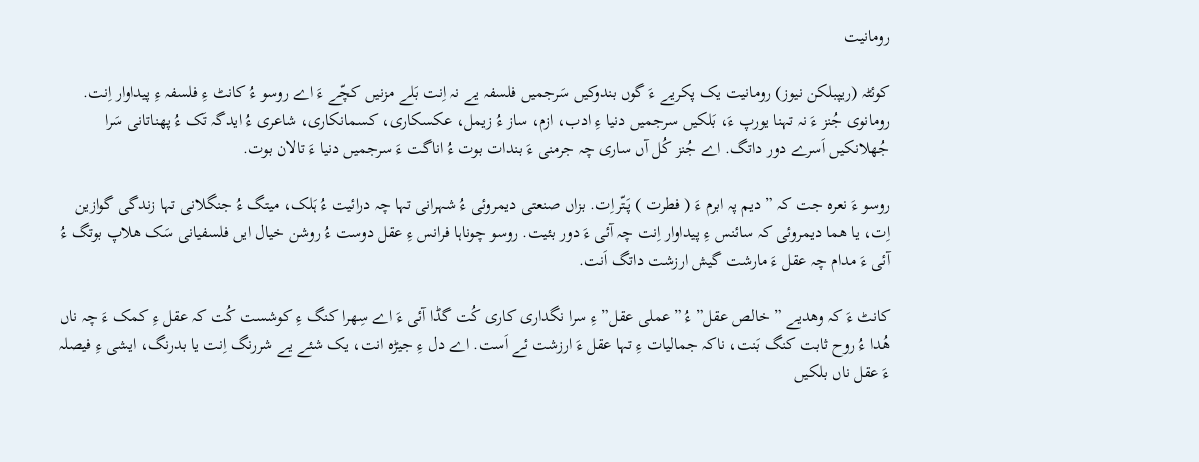رومانیت

کوئٹہ (ریپبلکن نیوز) رومانیت یک پکریے ءَ گوں بندوکیں سَرجمیں فلسفہ یے نہ اِنت بَلے مزنیں کچّے ءَ اے روسو ءُ کانٹ ءِ فلسفہ ءِ پیداوار اِنت. رومانوی جُنز ءَ نہ تہنا یورپ ءَ، بَلکیں سرجمیں دنیا ءِ ادب، ازم، ساز ءُ زیمل، عکسکاری، کسمانکاری، شاعری ءُ ایدگہ تَک ءُ پھناتانی سَرا جُھلانکیں اَسرے دور داتگ. اے جُنز کُل آں ساری چہ جرمنی ءَ بندات بوت ءُ اناگت ءَ سرجمیں دنیا ءَ تالان بوت.

روسو ءَ نعرہ جت کہ ” دیم پہ ابرم ءَ ( فطرت ) پَتّراِت. بزاں صنعتی دیمروئی ءُ شہرانی تہا چہ درائیت ءُ ہَلک، میتگ ءُ جنگلانی تہا زندگی گوازین اِت، یا ھما دیمروئی کہ سائنس ءِ پیداوار اِنت چہ آئی ءَ دور بئیت. روسو چوناہا فرانس ءِ عقل دوست ءُ روشن خیال ایں فلسفیانی سَک ھلاپ بوتگ ءُ آئی ءَ مدام چہ عقل ءَ مارشت گیش ارزشت داتگ اَنت.

کانٹ ءَ کہ وھدیے ” خالص عقل” ءُ ”عملی عقل” ءِ سرا نگداری کاری کُت گڈا آئی ءَ اے سِھرا کنگ ءِ کوشست کُت کہ عقل ءِ کمک ءَ چہ ناں ھُدا ءُ روح ثابت کنگ بَنت، ناکہ جمالیات ءِ تہا عقل ءَ ارزشت ئے اَست. اے دل ءِ جیڑہ انت، یک شئے یے شررنگ اِنت یا بدرنگ، ایشی ءِ فیصلہ ءَ عقل ناں بلکیں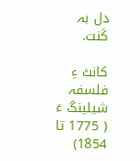دل بہ کَنت.

کانٹ ءِ فلسفہ شیلینگ ءَ ( 1775 تا 1854)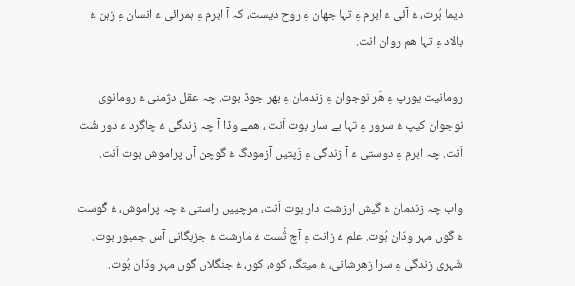دیما بُرت، ءُ آئی ءَ ابرم ءِ تہا جھان ءِ روح دیست، کہ آ ابرم ءِ ہمرائی ءَ انسان ءِ زہن ءُ بالاد ءِ تہا ھم روان انت.

رومانیت یورپ ءِ ھَر نوجوان ءِ زندمان ءِ بھر جوڈ بوت. چہ عقل دژمنی ءَ رومانوی نوجوان کیپ ءُ سرور ءِ تہا بے سار بوت اَنت ، ھمے وڈا آ چہ زندگی ءُ چاگرد ءَ دور شُت اَنت. چہ ابرم ءِ دوستی ءَ آ زندگی ءِ زَپتیں آزمودگ ءُ گوچن آں پراموش بوت اَنت.

واب چہ زندمان ءَ گیش ارزشت دار بوت اَنت، مرچییں راستی ءَ چہ پراموش، ءُ گْوست ءَ گوں مہر ودّان بُوت. علم ءُ زانت ءِ آچ تُْست ءُ مارشت ءُ جزبگانی آس جمبور بوت. شَہری زندگی ءِ سرا زھرشانی، ءُ میتگ، کوہ، کور، ءُ جنگلاں گوں مہر ودّان بُوت.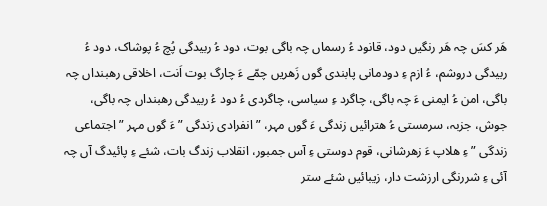ھَر کسَ چہ ھَر رنگیں دود، قانود ءُ رسماں چہ باگی بوت، دود ءُ ربیدگی پُچ ءُ پوشاک، دود ءُ ربیدگی دروشم، ءُ ازم ءِ دودمانی پابندی گوں زَھریں چمّے ءَ چارگ بوت اَنت، اخلاقی رھبنداں چہ باگی، امن ءُ ایمنی ءَ چہ باگی، چاگرد ءِ سیاسی، چاگردی ءُ دود ءُ ربیدگی رھبنداں چہ باگی، جوش، جزبہ، سرمستی ءُ ھترائیں زندگی ءَ گوں مہر، ” انفرادی زندگی ” ءَ گوں مہر ” اجتماعی زندگی ” ءِ ھلاپ ءَ زھرشانی، قوم دوستی ءِ آس جمبور، انقلاب زندگ بات، شئے ءِ پائیدگ آں چہ آئی ءِ شررنگی ارزشت دار، زیبائیں شئے ستر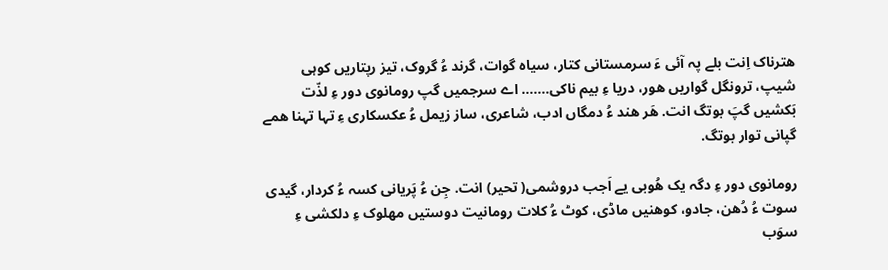ھترناک اِنت بلے پہ آئی ءَ سرمستانی کتار، سیاہ گوات، گرند ءُ گروک، تیز رپتاریں کوہی شیپ، ترونگل گواریں ھور، دریا ءِ بیم ناکی……. اے سرجمیں گپ رومانوی دور ءِ لذّت بَکشیں گپَ بوتگ انت. ھَر ھند ءُ دمگاں ادب، شاعری، ساز زیمل ءُ عکسکاری ءِ تہا تہنا ھمے گپانی توار بوتگ.

رومانوی دور ءِ دگہ یک ھُوبی یے اَجب دروشمی( تحیر) انت. جِن ءُ پَریانی کسہ ءُ کردار، گیدی سوت ءُ دُھن، جادو، کوھنیں ماڈی، کوٹ ءُ کلات رومانیت دوستیں مھلوک ءِ دلکشی ءِ سوَب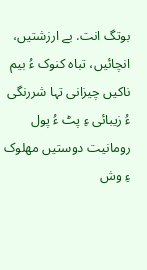بوتگ انت. بے ارزشتیں، انچائیں، تباہ کنوک ءُ بیم ناکیں چیزانی تہا شررنگی ءُ زیبائی ءِ پٹ ءُ پول رومانیت دوستیں مھلوک ءِ وش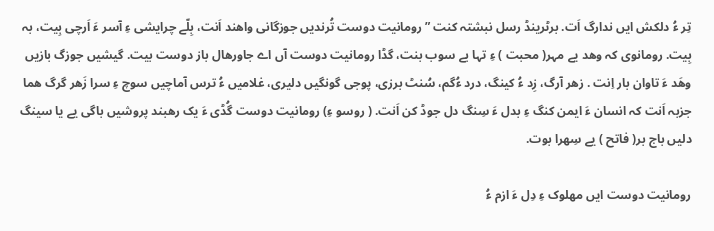تِر ءُ دلکش ایں ندارگ اَت. برٹرینڈ رسل نبشتہ کنت ” رومانیت دوست تُرندیں جوزگانی واھند اَنت، بِلّے چرایشی ءِ آسر ءَ اَرچی بِیت، بہ بِیت. رومانوی کہ وھد یے مہر( محبت ) ءِ تہا بے سوب بنت، گڈا رومانیت دوست آں اے جاورھال باز دوست بیت. گیشیں جوزگ بازیں وھَد ءَ تاوان بار اِنت . زھر آرگ، زِد ءُ کینگ، درد ءُگم، سُنٹ برزی، پوجی گونگیں دلیری، غلامیں ءُ ترس آماچیں سوچ ءِ سرا زَھر گرگ ھما جزبہ اَنت کہ انسان ءَ ایمن کنگ ءِ بدل ءَ سِنگ دل جوڈ کن اَنت. ( روسو ءِ) رومانیت دوست گُڈی ءَ یک رھبند پروشیں باگی یے یا سینگ دلیں باج بر( فاتح ) یے سِھرا بوت.

رومانیت دوست ایں مھلوک ءِ دِل ءَ ازم ءُ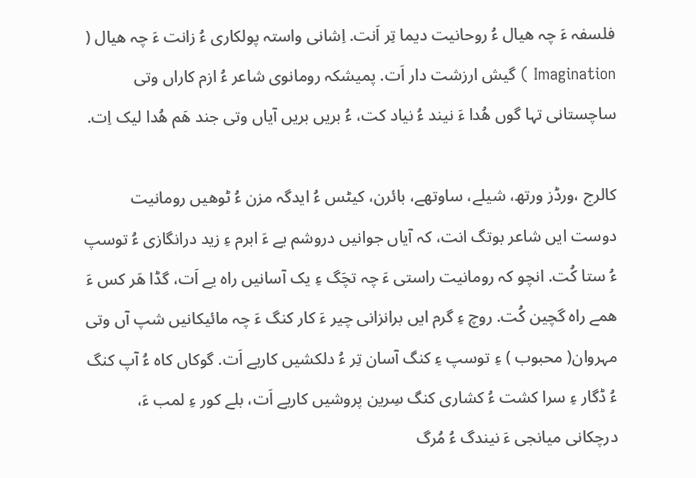فلسفہ ءَ چہ ھیال ءُ روحانیت دیما تِر اَنت. اِشانی واستہ پولکاری ءُ زانت ءَ چہ ھیال ( Imagination ) گیش ارزشت دار اَت. پمیشکہ رومانوی شاعر ءُ ازم کاراں وتی ساچستانی تہا گوں ھُدا ءَ نیند ءُ نیاد کت، ءُ بریں بریں آیاں وتی جند ھَم ھُدا لیک اِت.

کالرج ،ورڈز ورتھ، شیلے، ساوتھے، بائرن، کیٹس ءُ ایدگہ مزن ءُ ٹوھیں رومانیت دوست ایں شاعر بوتگ انت، کہ آیاں جوانیں دروشم یے ءَ ابرم ءِ زید درانگازی ءُ توسپ ءُ ستا کُت. انچو کہ رومانیت راستی ءَ چہ تچَگ ءِ یک آسانیں راہ یے اَت، گڈا ھَر کس ءَ ھمے راہ گچین کُت. روچ ءِ گرم ایں برانزانی چیر ءَ کار کنگ ءَ چہ مائیکانیں شپ آں وتی مہروان( محبوب ) ءِ توسپ ءِ کنگ آسان تِر ءُ دلکشیں کاریے اَت. گوکاں کاہ ءُ آپ کنگ ءُ ڈگار ءِ سرا کشت ءُ کشاری کنگ سِرین پروشیں کاریے اَت، بلے کور ءِ لمب ءَ، درچکانی میانجی ءَ نیندگ ءُ مُرگ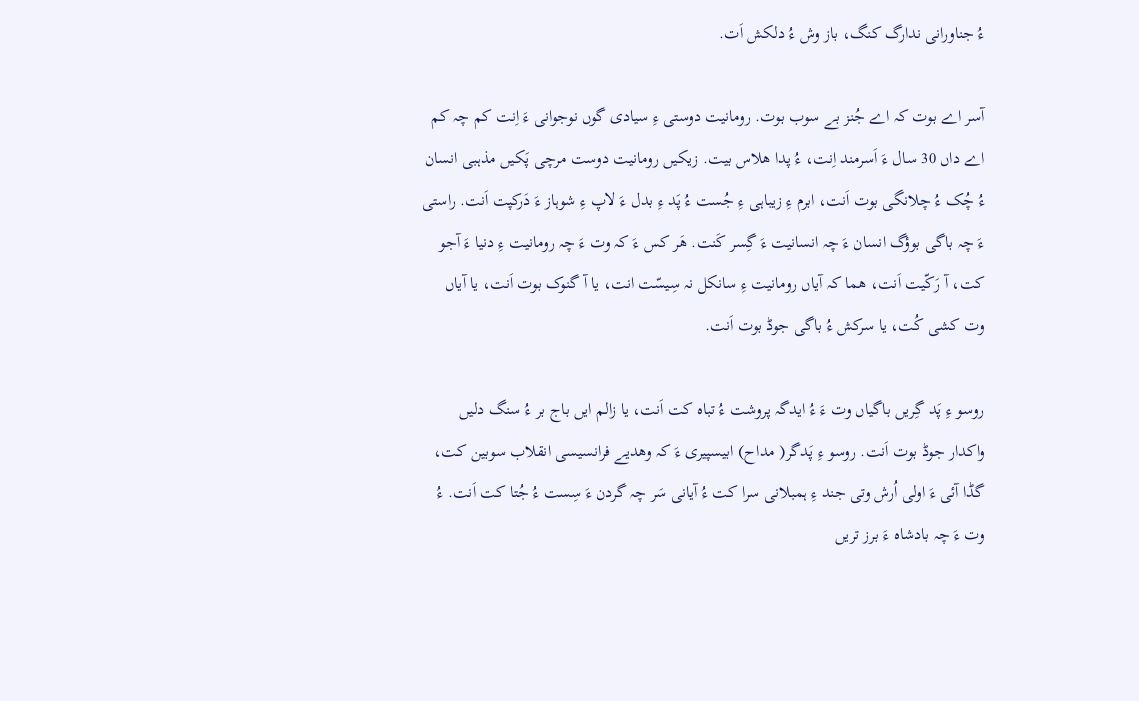ءُ جناورانی ندارگ کنگ، باز وش ءُ دلکش اَت.

آسر اے بوت کہ اے جُنز بے سوب بوت. رومانیت دوستی ءِ سیادی گوں نوجوانی ءَ اِنت کم چہ کم اے داں 30 سال ءَ اَسرمند اِنت، ءُ پدا ھلاس بیت. زیکیں رومانیت دوست مرچی پَکیں مذہبی انسان ءُ چُک ءُ چلانگی بوت اَنت، ابرم ءِ زیباہی ءِ جُست ءُ پَد ءِ بدل ءَ لاپ ءِ شوہاز ءَ دَرکپت اَنت. راستی ءَ چہ باگی بوؤگ انسان ءَ چہ انسانیت ءَ گِسر کَنت. ھَر کس ءَ کہ وت ءَ چہ رومانیت ءِ دنیا ءَ آجو کت، آ رَکّیت اَنت، ھما کہ آیاں رومانیت ءِ سانکل نہ سِیسّت انت، یا آ گنوک بوت اَنت، یا آیاں وت کشی کُت، یا سرکش ءُ باگی جوڈ بوت اَنت.

روسو ءِ پَد گِریں باگیاں وت ءَ ءُ ایدگہ پروشت ءُ تباہ کت اَنت، یا زالم ایں باج بر ءُ سنگ دلیں واکدار جوڈ بوت اَنت. روسو ءِ پَدگر( مداح) ابیسپیری ءَ کہ وھدیے فرانسیسی انقلاب سوبین کت، گڈا آئی ءَ اولی اُرش وتی جند ءِ ہمبلانی سرا کت ءُ آیانی سَر چہ گردن ءَ سِست ءُ جُتا کت اَنت. ءُ وت ءَ چہ بادشاہ ءَ برز تریں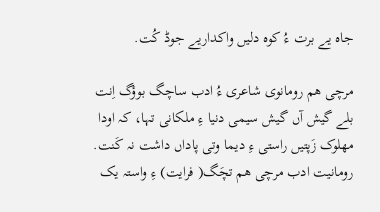جاہ یے برت ءُ کوہ دلیں واکداریے جوڈ کُت.

مرچی ھم رومانوی شاعری ءُ ادب ساچگ بوؤگ اِنت بلے گیش آں گیش سیمی دنیا ءِ ملکانی تہا، کہ اودا مھلوک زَپتیں راستی ءِ دیما وتی پاداں داشت نہ کَنت. رومانیت ادب مرچی ھم تچَگ( فرایت) ءِ واستہ یک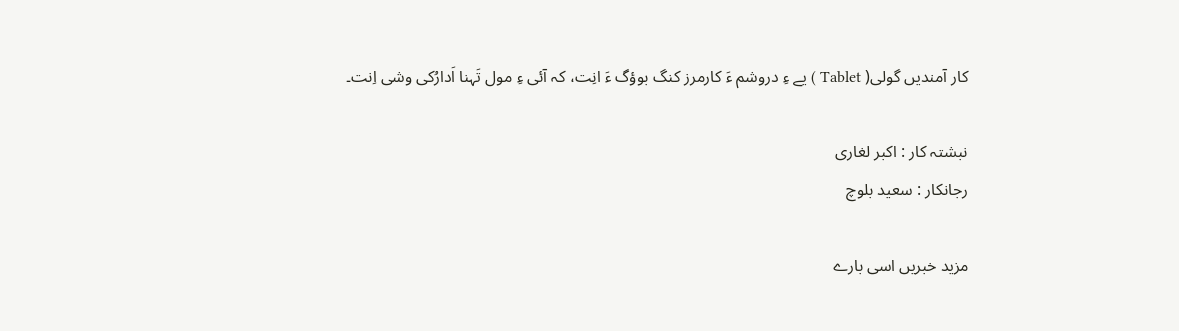کار آمندیں گولی( Tablet ) یے ءِ دروشم ءَ کارمرز کنگ بوؤگ ءَ انِت، کہ آئی ءِ مول تَہنا اَدارُکی وشی اِنت۔

نبشتہ کار : اکبر لغاری
رجانکار : سعید بلوچ

مزید خبریں اسی بارے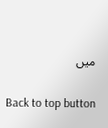میں

Back to top button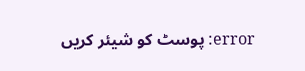error: پوسٹ کو شیئر کریں